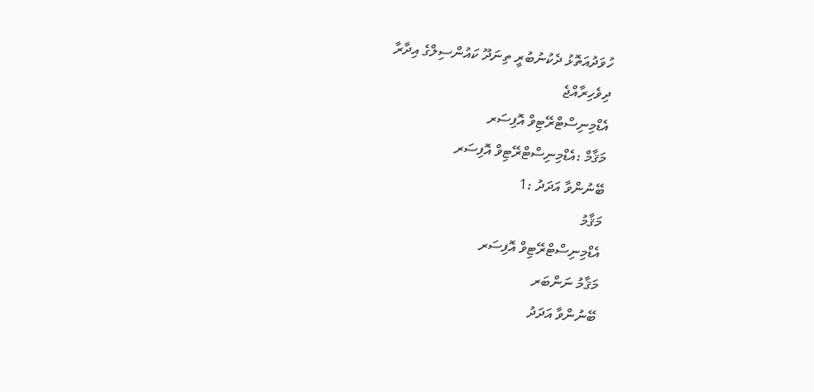ހުވަދުއަތޮޅު ދެކުނުބުރީ ތިނަދޫ ކައުންސިލްގެ އިދާރާ
ދިވެހިރާއްޖެ
އެޑްމިނިސްޓްރޭޓިވް އޮފިސަރ
މަޤާމް :އެޑްމިނިސްޓްރޭޓިވް އޮފިސަރ
ބޭނުންވާ އަދަދު :1
މަޤާމު
އެޑްމިނިސްޓްރޭޓިވް އޮފިސަރ
މަޤާމު ނަންބަރ
ބޭނުންވާ އަދަދު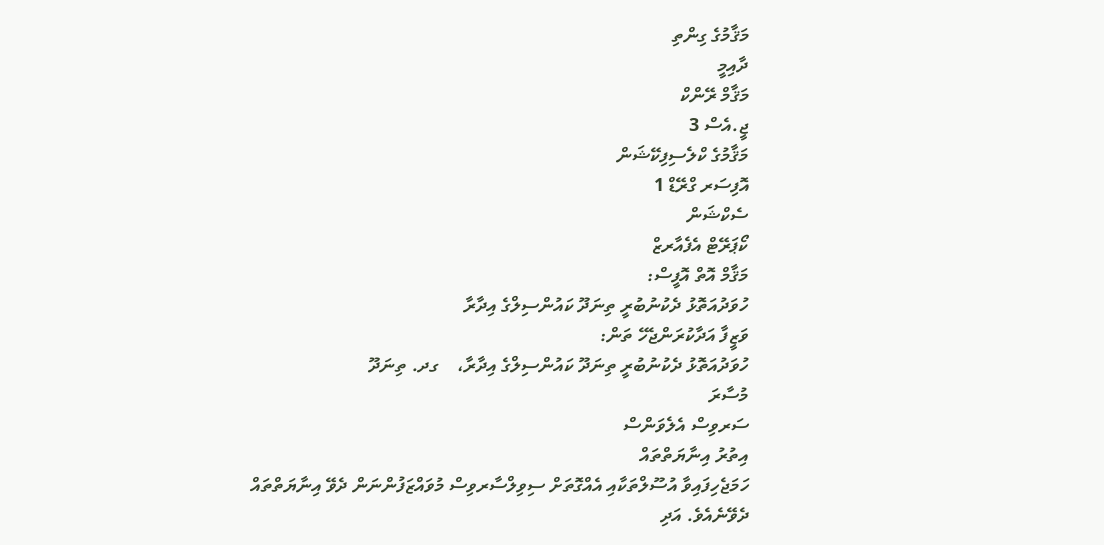މަޤާމުގެ ގިންތި
ދާއިމީ
މަޤާމް ރޭންކް
ޖީ.އެސް 3
މަޤާމުގެ ކްލެސިފިކޭޝަން
އޮފިސަރ ގްރޭޑް 1
ސެކްޝަން
ކޯޕަރޭޓް އެފެއާރޒް
މަޤާމް އޮތް އޮފީސް:
ހުވަދުއަތޮޅު ދެކުނުބުރީ ތިނަދޫ ކައުންސިލްގެ އިދާރާ
ވަޒީފާ އަދާކުރަންޖެހޭ ތަން:
ހުވަދުއަތޮޅު ދެކުނުބުރީ ތިނަދޫ ކައުންސިލްގެ އިދާރާ،    ގދ. ތިނަދޫ
މުސާރަ
ސަރވިސް އެލެވަންސް
އިތުރު އިނާޔަތްތައް
ހަމަޖެހިފައިވާ އުސޫލްތަކާއި އެއްގޮތަށް ސިވިލްސާރވިސް މުވައްޒަފުންނަން ދެވޭ އިނާޔަތްތައް ދެވޭނެއެވެ. އަދި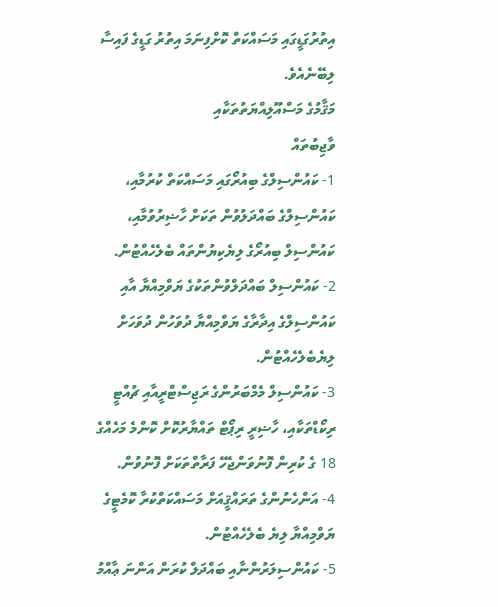އިތުރުގަޑީގައި މަސައްކަތް ކޮށްފިނަމަ އިތުރު ގަޑީގެ ފައިސާ ލިބޭނެއެވެ.
މަޤާމުގެ މަސްއޫލިއްޔަތުތަކާއި
ވާޖިބުތައް
1- ކައުންސިލްގެ ބިއުރޯގައި މަސައްކަތް ކުރުމާއި، ކައުންސިލްގެ ބައްދަލުވުން ތަކަށް ހާޟިރުވުމާއި، ކައުންސިލް ބިއުރޯގެ ލިޔެކިޔުންތައް ބެލެހެއްޓުން.
2- ކައުންސިލް ބައްދަލްވުންތަކުގެ ޔަވްމިއްޔާ އާއި ކައުންސިލްގެ އިދާރާގެ ޔަވްމިއްޔާ ދުވަހުން ދުވަހަށް ލިޔެބެލެހެއްޓުން.
3- ކައުންސިލް މެމްބަރުންގެ ރަޖިސްޓްރީއާއި ޗުއްޓީ ރިކޯޑްތަކާއި، ހާޟިރީ ރިޕޯޓް ތައްޔާރުކޮށް ކޮންމެ މަހެއްގެ 18 ގެ ކުރިން ފޮނުވަންޖެހޭ ފަރާތްތަކަށް ފޮނުވުން.
4- އަންހެނުންގެ ތަރައްޤީއަށް މަސައްކަތްކުރާ ކޮމެޓީގެ ޔަވްމިއްޔާ ލިޔެ ބެލެހެއްޓުން.
5- ކައުންސިލަރުންނާއި ބައްދަލް ކުރަން އަންނަ ޢާއްމު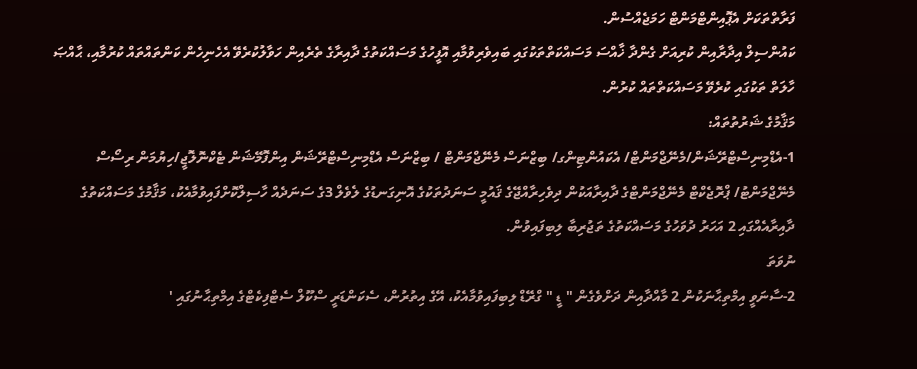ފަރާތްތަކަށް އެޕޮއިންޓްމަންޓް ހަމަޖެއްސުން.
ކައުންސިލް އިދާރާއިން ކުރިއަށް ގެންދާ ޚާއްސަ މަސައްކަތްތަކުގައި ބައިވެރިވުމާއި އޮފީހުގެ މަސައްކަތުގެ ދާއިރާގެ ތެރެއިން ހަވާލުކުރެވޭ އެހެނިހެން ކަންތައްތައް ކުރުމާއި، ޙާއްޞަ ހާލަތް ތަކުގައި ކުރެވޭ މަސައްކަތްތައް ކުރުން.
މަޤާމުގެ ޝަރުތުތައް:
1-އެޑްމިނިސްޓްރޭޝަން/މެނޭޖްމަންޓް/ އެކައުންޓިންގ/ ބިޒްނަސް މެނޭޖްމަންޓް / ބިޒްނަސް އެޑްމިނިސްޓްރޭޝަން އިންފޮމޭޝަން ޓެކްނޮލޮޖީ/ހިޔުމަން ރިސޯސް މެނޭޖްމަންޓު/ ޕްރޮޖެކްޓް މެނޭޖްމަންޓްގެ ދާއިރާއަކުން ދިވެހިރާއްޖޭގެ ޤައުމީ ސަނަދުތަކުގެ އޮނިގަނޑުގެ ލެވެލް 3ގެ ސަނަދެއް ހާސިލްކޮށްފައިވުމާއެކު، މަޤާމުގެ މަސައްކަތުގެ ދާއިރާއެއްގައި 2 އަހަރު ދުވަހުގެ މަސައްކަތުގެ ތަޖުރިބާ ލިބިފައިވުން.
ނުވަތަ
2-ސާނަވީ އިމްތިޙާނަކުން 2 މާއްދާއިން ދަށްވެގެން " ޑީ " ގްރޭޑް ލިބިފައިވުމާއެކު، އޭގެ އިތުރުން، ސެކަންޑަރީ ސްކޫލް ސެޓްފިކެޓްގެ އިމްތިޙާނުގައި '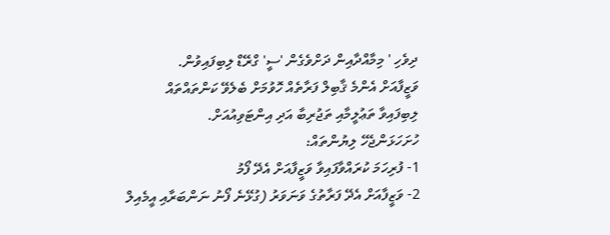ދިވެހި ' މިމާއްދާއިން ދަށްވެގެން 'ސީ' ގްރޭޑް ލިބިފައިވުން.
ވަޒީފާއަށް އެންމެ ޤާބިލް ފަރާތެއް ހޮވުމަށް ބެލެވޭ ކަންތައްތައް
ލިބިފައިވާ ތަޢުލީމާއި ތަޖުރިބާ އަދި އިންޓަވިއުއަށް.
ހުށަހަޅަންޖެހޭ ލިޔުންތައް:
1- ފުރިހަމަ ކުރައްވާފައިވާ ވަޒީފާއަށް އެދޭ ފޯމު
2- ވަޒީފާއަށް އެދޭ ފަރާތުގެ ވަނަވަރު (ގުޅޭނެ ފޯނު ނަންބަރާއި އީމެއިލް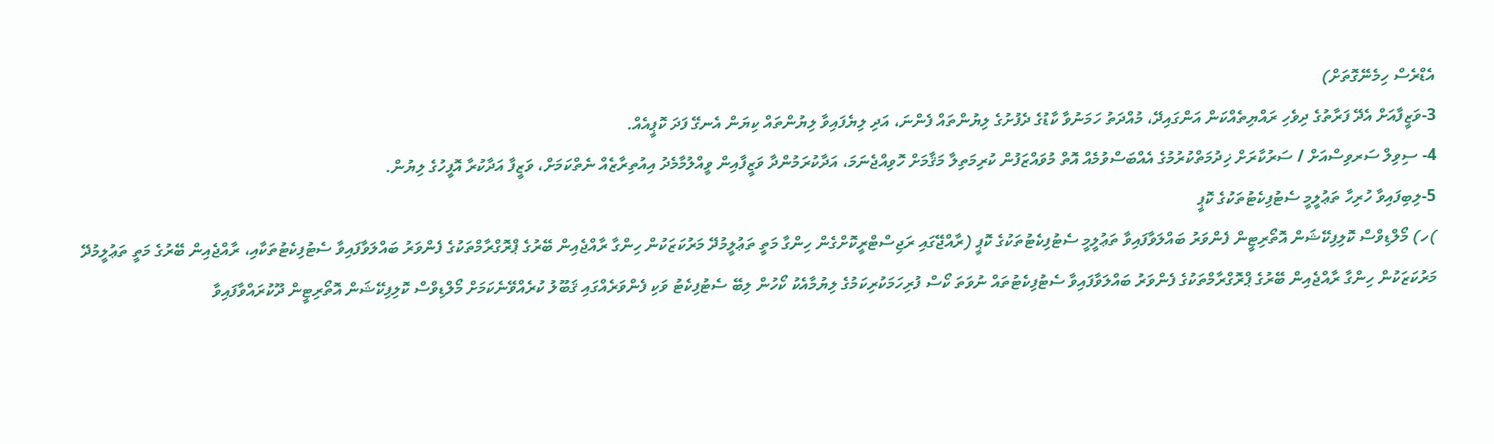އެޑްރެސް ހިމެނޭގޮތަށް)
3-ވަޒީފާއަށް އެދޭ ފަރާތުގެ ދިވެހި ރައްޔިތެއްކަން އަންގައިދޭ، މުއްދަތު ހަމަނުވާ ކާޑުގެ ދެފުށުގެ ލިޔުންތައް ފެންނަ، އަދި ލިޔެފައިވާ ލިޔުންތައް ކިޔަން އެނގޭ ފަދަ ކޮޕީއެއް.
4- ސިވިލް ސަރވިސްއަށް / ސަރުކާރަށް ޚިދުމަތްކުރުމުގެ އެއްބަސްވުމެއް އޮތް މުވައްޒަފުން ކުރިމަތިލާ މަޤާމަށް ހޮވިއްޖެނަމަ، އަދާކުރަމުންދާ ވަޒީފާއިން ވީއްލުމާމެދު އިއުތިރާޒެއް ނެތްކަމަށް، ވަޒީފާ އަދާކުރާ އޮފީހުގެ ލިޔުން.
5-ލިބިފައިވާ ހުރިހާ ތަޢުލީމީ ސެޓުފިކެޓުތަކުގެ ކޮޕީ
)ހ) މޯލްޑިވްސް ކޮލިފިކޭޝަން އޮތޯރިޓީން ފެންވަރު ބައްލަވާފައިވާ ތަޢުލީމީ ސެޓުފިކެޓުތަކުގެ ކޮޕީ (ރާއްޖޭގައި ރަޖިސްޓްރީކޮށްގެން ހިންގާ މަތީ ތަޢުލީމުދޭ މަރުކަޒަކުން ހިންގާ ރާއްޖެއިން ބޭރުގެ ޕްރޮގްރާމްތަކުގެ ފެންވަރު ބައްލަވާފައިވާ ސެޓުފިކެޓުތަކާއި، ރާއްޖެއިން ބޭރުގެ މަތީ ތަޢުލީމުދޭ މަރުކަޒަކުން ހިންގާ ރާއްޖެއިން ބޭރުގެ ޕްރޮގްރާމްތަކުގެ ފެންވަރު ބައްލަވާފައިވާ ސެޓުފިކެޓުތައް ނުވަތަ ކޯސް ފުރިހަމަކުރިކަމުގެ ލިޔުމާއެކު ކޯހުން ލިބޭ ސެޓުފިކެޓު ވަކި ފެންވަރެއްގައި ޤަބޫލު ކުރެއްވޭނެކަމަށް މޯލްޑިވްސް ކޮލިފިކޭޝަން އޮތޯރިޓީން ދޫކުރައްވާފައިވާ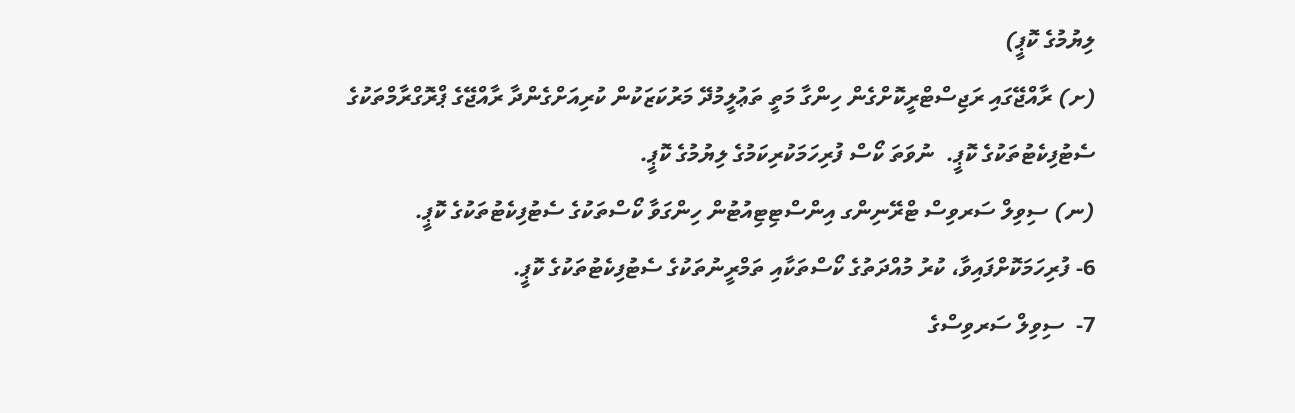ލިޔުމުގެ ކޮޕީ)
(ށ) ރާއްޖޭގައި ރަޖިސްޓްރީކޮށްގެން ހިންގާ މަތީ ތަޢުލީމުދޭ މަރުކަޒަކުން ކުރިއަށްގެންދާ ރާއްޖޭގެ ޕްރޮގްރާމްތަކުގެ ސެޓުފިކެޓުތަކުގެ ކޮޕީ.  ނުވަތަ ކޯސް ފުރިހަމަކުރިކަމުގެ ލިޔުމުގެ ކޮޕީ.
(ނ) ސިވިލް ސަރވިސް ޓްރޭނިންގ އިންސްޓިޓިއުޓުން ހިންގަވާ ކޯސްތަކުގެ ސެޓުފިކެޓުތަކުގެ ކޮޕީ.
6- ފުރިހަމަކޮށްފައިވާ، ކުރު މުއްދަތުގެ ކޯސްތަކާއި ތަމްރީނުތަކުގެ ސެޓުފިކެޓުތަކުގެ ކޮޕީ.
7-  ސިވިލް ސަރވިސްގެ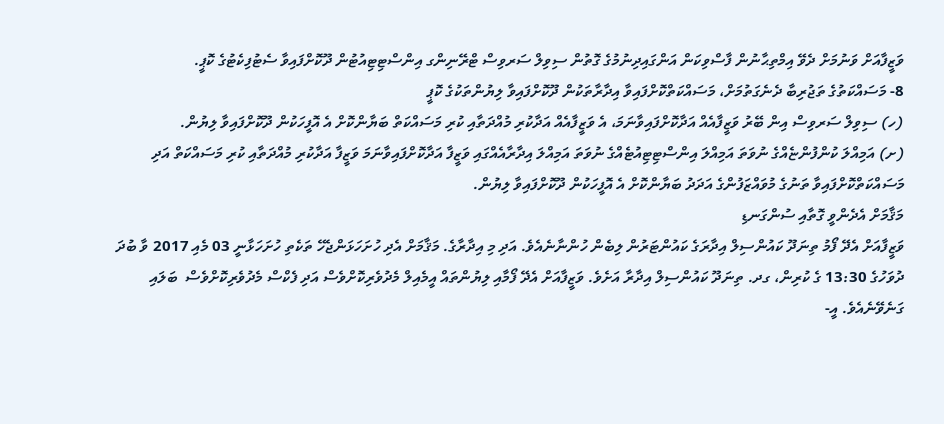ވަޒީފާއަށް ވަނުމަށް ދެވޭ އިމްތިޙާނުން ފާސްވިކަން އަންގައިދިނުމުގެ ގޮތުން ސިވިލް ސަރވިސް ޓްރޭނިންގ އިންސްޓިޓިއުޓުން ދޫކޮށްފައިވާ ސެޓުފިކެޓުގެ ކޮޕީ.
8- މަސައްކަތުގެ ތަޖުރިބާ ދެނެގަތުމަށް، މަސައްކަތްކޮށްފައިވާ އިދާރާތަކުން ދޫކޮށްފައިވާ ލިޔުންތަކުގެ ކޮޕީ
(ހ) ސިވިލް ސަރވިސް އިން ބޭރު ވަޒީފާއެއް އަދާކޮށްފައިވާނަމަ، އެ ވަޒީފާއެއް އަދާކުރި މުއްދަތާއި ކުރި މަސައްކަތް ބަޔާންކޮށް އެ އޮފީހަކުން ދޫކޮށްފައިވާ ލިޔުން.
(ށ) އަމިއްލަ ކުންފުންޏެއްގެ ނުވަތަ އަމިއްލަ އިންސްޓިޓިއުޓެއްގެ ނުވަތަ އަމިއްލަ އިދާރާއެއްގައި ވަޒީފާ އަދާކޮށްފައިވާނަމަ ވަޒީފާ އަދާކުރި މުއްދަތާއި ކުރި މަސައްކަތް އަދި މަސައްކަތްކޮށްފައިވާ ތަނުގެ މުވައްޒަފުންގެ އަދަދު ބަޔާންކޮށް އެ އޮފީހަކުން ދޫކޮށްފައިވާ ލިޔުން.
މަޤާމަށް އެދެންވީ ގޮތާއި ސުންގަނޑި
ވަޒީފާއަށް އެދޭ ފޯމު ތިނަދޫ ކައުންސިލް އިދާރަގެ ކައުންޓަރުން ލިބެން ހުންނާނެއެވެ. އަދި މި އިދާރާގެ. މަޤާމަށް އެދި ހުށަހަޅަންޖެހޭ ތަކެތި ހުށަހަޅާނީ 03 މެއި 2017 ވާ ބުދަ ދުވަހުގެ 13:30 ގެ ކުރިން، ގދ. ތިނަދޫ ކައުންސިލް އިދާރާ އަށެވެ. ވަޒީފާއަށް އެދޭ ފޯމާއި ލިޔުންތައް އީމެއިލް މެދުވެރިކޮށްވެސް އަދި ފެކްސް މެދުވެރިކޮށްވެސް  ބަލައި ގަނެވޭނެއެވެ. އީ-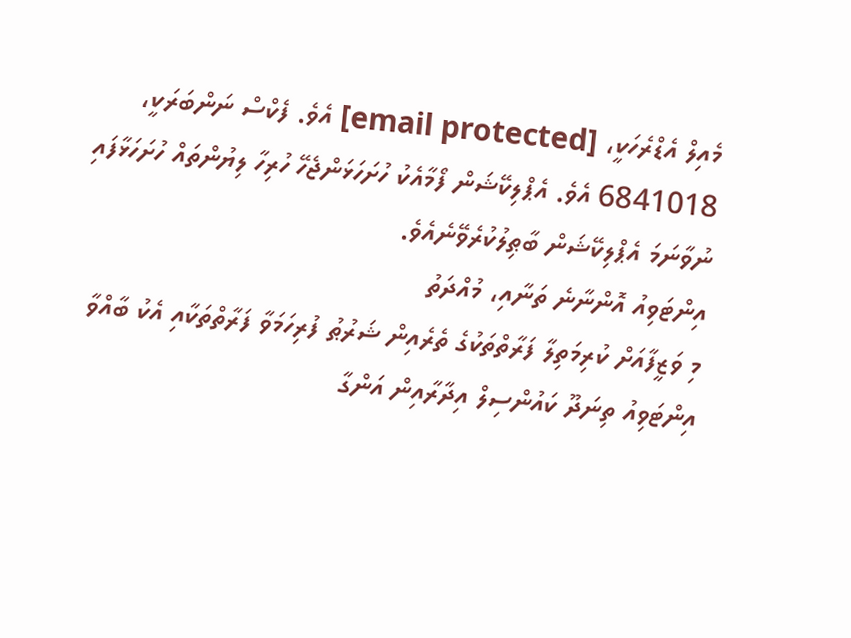މެއިލް އެޑްރެހަކީ، [email protected] އެވެ. ފެކްސް ނަންބަރަކީ، 6841018 އެވެ. އެޕްލިކޭޝަން ފޯމާއެކު ހުށަހަޅަންޖެހޭ ހުރިހާ ލިޔުންތައް ހުށަހަޅާފައި ނުވާނަމަ އެޕްލިކޭޝަން ބާޠިލުކުރެވޭނެއެވެ.
އިންޓަވިއު އޮންނާނެ ތަނާއި، މުއްދަތު
މި ވަޒީފާއަށް ކުރިމަތިލާ ފަރާތްތަކުގެ ތެރެއިން ޝަރުޠު ފުރިހަމަވާ ފަރާތްތަކާއި އެކު ބާއްވާ އިންޓަވިއު ތިނަދޫ ކައުންސިލް އިދާރާއިން އަންގާ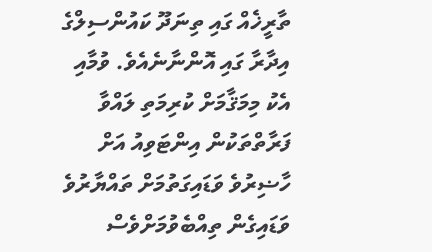ތާރީޚެއް ގައި ތިނަދޫ ކައުންސިލްގެ އިދާރާ ގައި އޮންނާނެއެވެ. ވުމާއި އެކު މިމަޤާމަށް ކުރިމަތި ލައްވާ ފަރާތްތަކުން އިންޓަވިއު އަށް ހާޟިރުވެ ވަޑައިގަތުމަށް ތައްޔާރުވެ ވަޑައިގެން ތިއްބެވުމަށްވެސް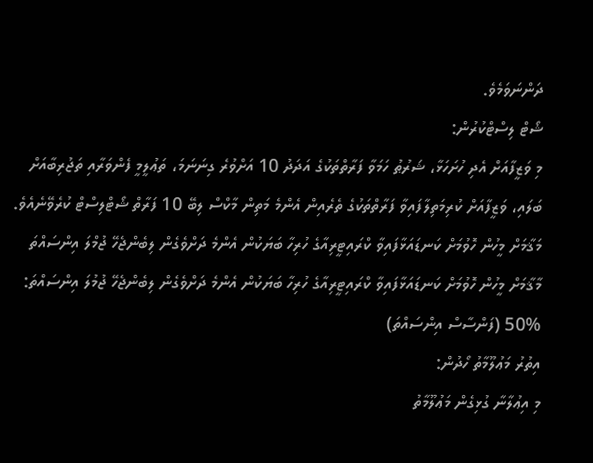ދަންނަވަމެވެ.
ޝޯޓް ލިސްޓްކުރުން:
މި ވަޒީފާއަށް އެދި ހުށަހަޅާ، ޝަރުޠު ހަމަވާ ފަރާތްތަކުގެ އަދަދު 10 އަށްވުރެ ގިނަނަމަ، ތަޢުލީމީ ފެންވަރާއި ތަޖުރިބާއަށް ބަލައި، ވަޒީފާއަށް ކުރިމަތިލާފައިވާ ފަރާތްތަކުގެ ތެރެއިން އެންމެ މަތިން މާކްސް ލިބޭ 10 ފަރާތް ޝޯޓްލިސްޓް ކުރެވޭނެއެވެ.
މަޤާމަށް މީހުން ހޮވުމަށް ކަނޑައަޅާފައިވާ ކްރައިޓީރިއާގެ ހުރިހާ ބަޔަކުން އެންމެ ދަށްވެގެން ލިބެންޖެހޭ ޖުމްލަ އިންސައްތަ
މާޤާމަށް މީހުން ހޮވުމަށް ކަނޑައަޅާފައިވާ ކްރައިޓީރިއާގެ ހުރިހާ ބަޔަކުން އެންމެ ދަށްވެގެން ލިބެންޖެހޭ ޖުމުލަ އިންސައްތަ: %50 (ފަންސާސް އިންސައްތަ)
އިތުރު މަޢުލޫމާތު ހޯދުން:
މި އިޢުލާނާ ގުޅިގެން މަޢުލޫމާތު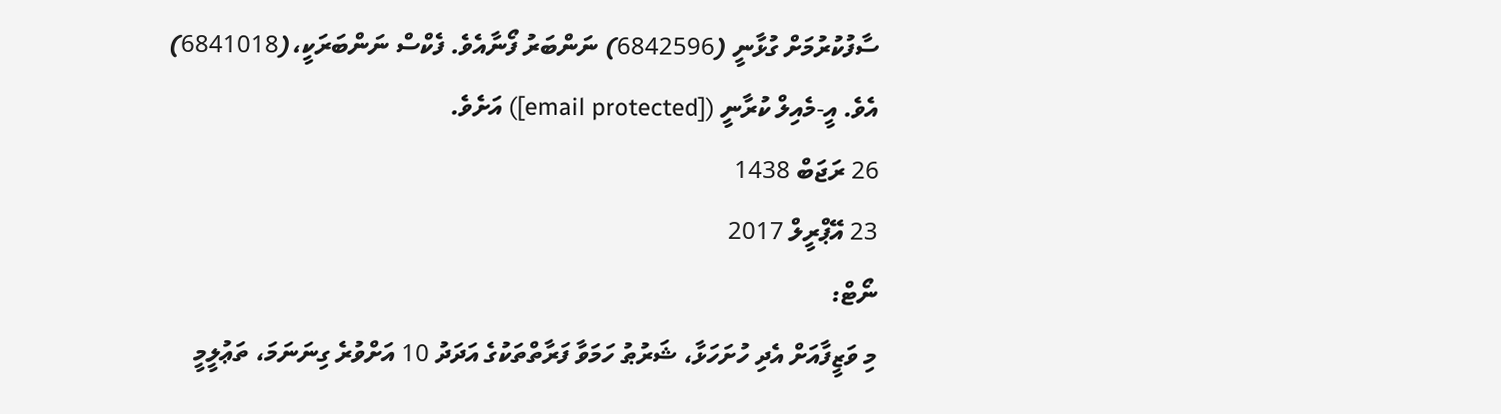ސާފުކުރުމަށް ގުޅާނީ (6842596) ނަންބަރު ފޯނާއެވެ. ފެކްސް ނަންބަރަކީ،(6841018) އެވެ. އީ-މެއިލް ކުރާނީ ([email protected]) އަށެވެ.
26 ރަޖަބް 1438
23 އޭޕްރީލް 2017
ނޯޓް:
މި ވަޒީފާއަށް އެދި ހުށަހަޅާ، ޝަރުޠު ހަމަވާ ފަރާތްތަކުގެ އަދަދު 10 އަށްވުރެ ގިނަނަމަ، ތަޢުލީމީ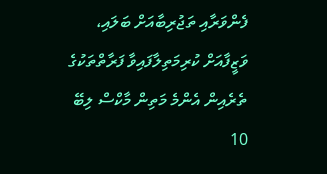ފެންވަރާއި ތަޖުރިބާއަށް ބަލައި، ވަޒީފާއަށް ކުރިމަތިލާފައިވާ ފަރާތްތަކުގެ ތެރެއިން އެންމެ މަތިން މާކްސް ލިބޭ 10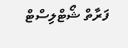ފަރާތް ޝޯޓްލިސްޓް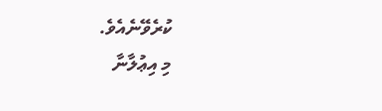ކުރެވޭނެއެވެ.
މި އިޢުލާނާ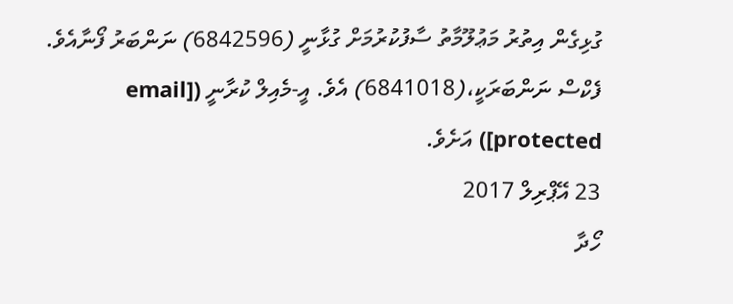ގުޅިގެން އިތުރު މަޢުލޫމާތު ސާފުކުރުމަށް ގުޅާނީ (6842596) ނަންބަރު ފޯނާއެވެ. ފެކްސް ނަންބަރަކީ،(6841018) އެވެ. އީ-މެއިލް ކުރާނީ ([email protected]) އަށެވެ.
23 އޭޕްރިލް 2017
ހޯދާ